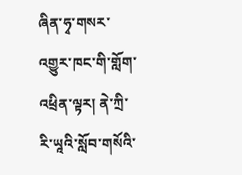ཞིན་ཧྭ་གསར་འགྱུར་ཁང་གི་གློག་འཕྲིན་ལྟར། ནེ་ཀྲི་རི་ཡཱའི་སློབ་གསོའི་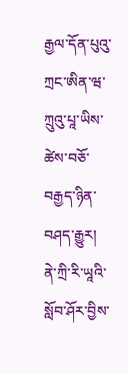རྒྱལ་དོན་པུའུ་ཀྲང་ཨིན་ཝ་ཀྲུའུ་པཱ་ཡིས་ཚེས་བཅོ་བརྒྱད་ཉིན་བཤད་རྒྱུར། ནེ་ཀྲི་རི་ཡཱའི་སློབ་ཤོར་བྱིས་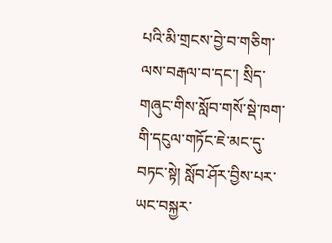པའི་མི་གྲངས་བྱེ་བ་གཅིག་ལས་བརྒལ་བ་དང་། སྲིད་གཞུང་གིས་སློབ་གསོ་སྡེ་ཁག་གི་དངུལ་གཏོང་ཇེ་མང་དུ་བཏང་སྟེ། སློབ་ཤོར་བྱིས་པར་ཡང་བསྐྱར་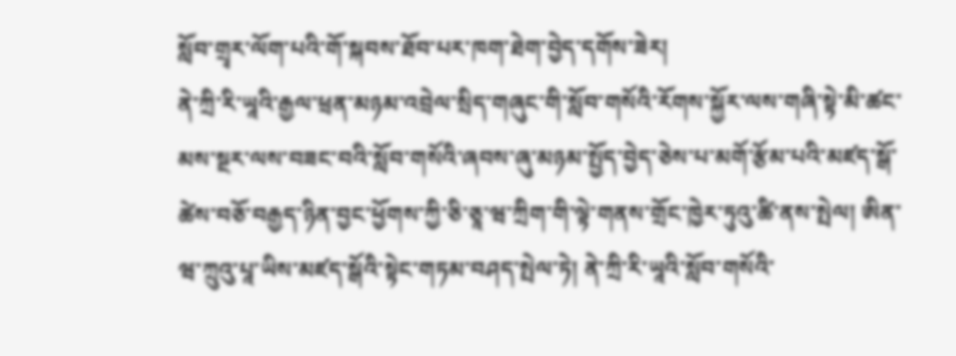སློབ་གྲྭར་ལོག་པའི་གོ་སྐབས་ཐོབ་པར་ཁག་ཐེག་བྱེད་དགོས་ཟེར།
ནེ་ཀྲི་རི་ཡཱའི་རྒྱལ་ཕྲན་མཉམ་འབྲེལ་སྲིད་གཞུང་གི་སློབ་གསོའི་རོགས་སྐྱོར་ལས་གཞི་སྟེ་མི་ཚང་མས་སྔར་ལས་བཟང་བའི་སློབ་གསོའི་ཞབས་ཞུ་མཉམ་སྤྱོད་བྱེད་ཅེས་པ་མགོ་རྩོམ་པའི་མཛད་སྒོ་ཚེས་བཅོ་བརྒྱད་ཉིན་བྱང་ཕྱོགས་ཀྱི་ཅི་ཅཱ་ཝ་ཀྲིག་གི་ལྟེ་གནས་གྲོང་ཁྱེར་ཏུའུ་ཚི་ནས་སྤེལ། ཨིན་ཝ་ཀྲུའུ་པཱ་ཡིས་མཛད་སྒོའི་སྟེང་གཏམ་བཤད་སྤེལ་ཏེ། ནེ་ཀྲི་རི་ཡཱའི་སློབ་གསོའི་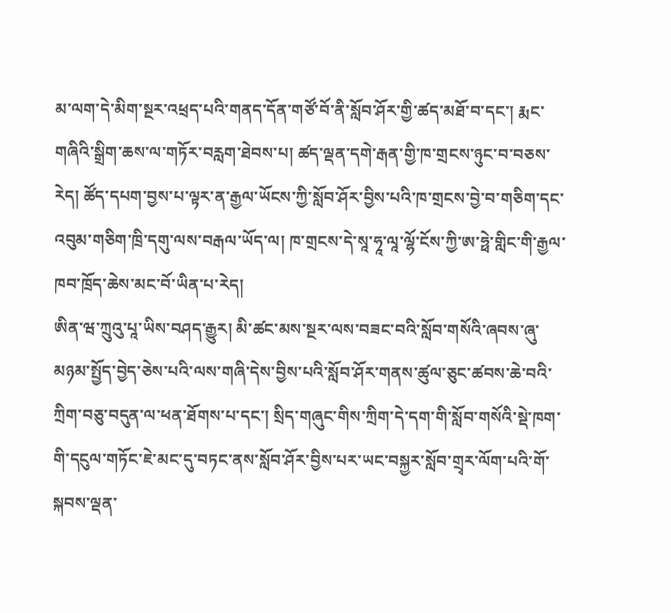མ་ལག་དེ་མིག་སྔར་འཕྲད་པའི་གནད་དོན་གཙོ་བོ་ནི་སློབ་ཤོར་གྱི་ཚད་མཐོ་བ་དང་། རྨང་གཞིའི་སྒྲིག་ཆས་ལ་གཏོར་བརླག་ཐེབས་པ། ཚད་ལྡན་དགེ་རྒན་གྱི་ཁ་གྲངས་ཉུང་བ་བཅས་རེད། ཚོད་དཔག་བྱས་པ་ལྟར་ན་རྒྱལ་ཡོངས་ཀྱི་སློབ་ཤོར་བྱིས་པའི་ཁ་གྲངས་བྱེ་བ་གཅིག་དང་འབུམ་གཅིག་ཁྲི་དགུ་ལས་བརྒལ་ཡོད་ལ། ཁ་གྲངས་དེ་སཱ་ཧཱ་ལཱ་ལྷོ་ངོས་ཀྱི་ཨ་ཧྥེ་གླིང་གི་རྒྱལ་ཁབ་ཁྲོད་ཆེས་མང་བོ་ཡིན་པ་རེད།
ཨིན་ཝ་ཀྲུའུ་པཱ་ཡིས་བཤད་རྒྱུར། མི་ཚང་མས་སྔར་ལས་བཟང་བའི་སློབ་གསོའི་ཞབས་ཞུ་མཉམ་སྤྱོད་བྱེད་ཅེས་པའི་ལས་གཞི་དེས་བྱིས་པའི་སློབ་ཤོར་གནས་ཚུལ་ཅུང་ཚབས་ཆེ་བའི་ཀྲིག་བཅུ་བདུན་ལ་ཕན་ཐོགས་པ་དང་། སྲིད་གཞུང་གིས་ཀྲིག་དེ་དག་གི་སློབ་གསོའི་སྡེ་ཁག་གི་དངུལ་གཏོང་ཇེ་མང་དུ་བཏང་ནས་སློབ་ཤོར་བྱིས་པར་ཡང་བསྐྱར་སློབ་གྲྭར་ལོག་པའི་གོ་སྐབས་ལྡན་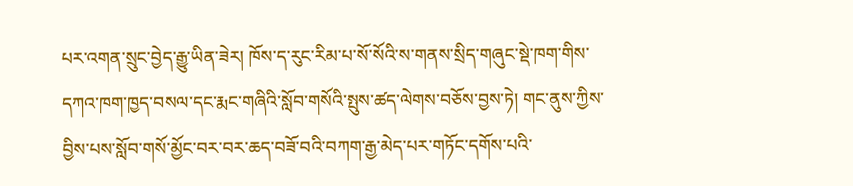པར་འགན་སྲུང་བྱེད་རྒྱུ་ཡིན་ཟེར། ཁོས་ད་རུང་རིམ་པ་སོ་སོའི་ས་གནས་སྲིད་གཞུང་སྡེ་ཁག་གིས་དཀའ་ཁག་ཁྱད་བསལ་དང་རྨང་གཞིའི་སློབ་གསོའི་སྤུས་ཚད་ལེགས་བཅོས་བྱས་ཏེ། གང་ནུས་ཀྱིས་བྱིས་པས་སློབ་གསོ་མྱོང་བར་བར་ཆད་བཟོ་བའི་བཀག་རྒྱ་མེད་པར་གཏོང་དགོས་པའི་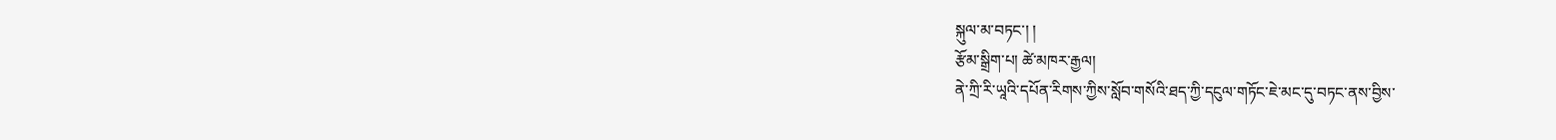སྐུལ་མ་བཏང་། །
རྩོམ་སྒྲིག་པ། ཚེ་མཁར་རྒྱལ།
ནེ་ཀྲི་རི་ཡཱའི་དཔོན་རིགས་ཀྱིས་སློབ་གསོའི་ཐད་ཀྱི་དངུལ་གཏོང་ཇེ་མང་དུ་བཏང་ནས་བྱིས་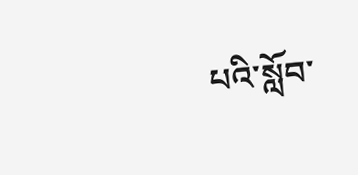པའི་སློབ་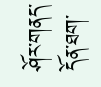ཤོར་གནད་དོན་ཐག་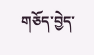གཅོད་བྱེད་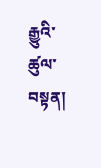རྒྱུའི་ཚུལ་བསྟན།